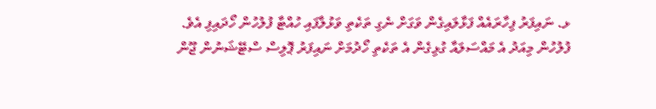ޅ. ނައިފަރު ފިހާރައެއް ފަޅާލައިގެން ވަގަށް ނެގި ތަކެތި ވަޅުލާފައި ހުއްޓާ ފުލުހުން ހޯދައިފި އެވެ.
ފުލުހުން މިއަދު އެ މައްސަލައާ ގުޅިގެން އެ ތަކެތި ހޯދުމަށް ނައިފަރު ޕޮލިސް ސްޓޭޝަނުން ޖޫން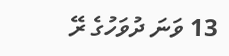13 ވަނަ ދުވަހުގެ ރޭ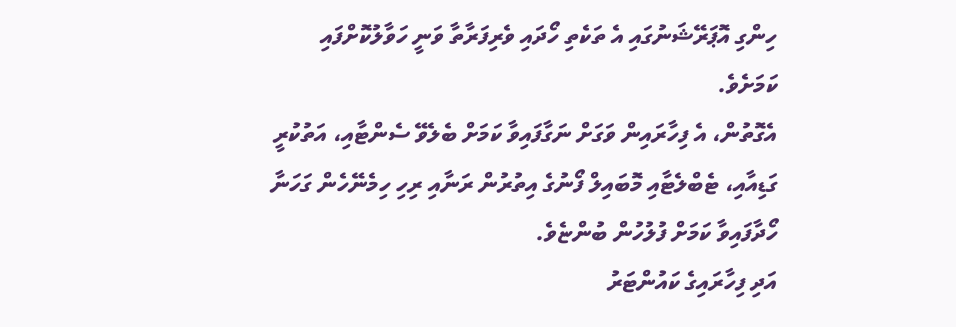ހިންގި އޮޕަރޭޝަނުގައި އެ ތަކެތި ހޯދައި ވެރިފަރާތާ ވަނީ ހަވާލުކޮށްފައި ކަމަށެވެ.
އެގޮތުން، އެ ފިހާރައިން ވަގަށް ނަގާފައިވާ ކަމަށް ބެލެވޭ ސެންޓާއި، އަތުކުރީ ގަޑިއާއި، ޓެބްލެޓާއި މޮބައިލް ފޯނުގެ އިތުރުން ރަނާއި ރިހި ހިމެނޭހެން ގަހަނާ ހޯދާފައިވާ ކަމަށް ފުލުހުން ބުންޏެވެ.
އަދި ފިހާރައިގެ ކައުންޓަރު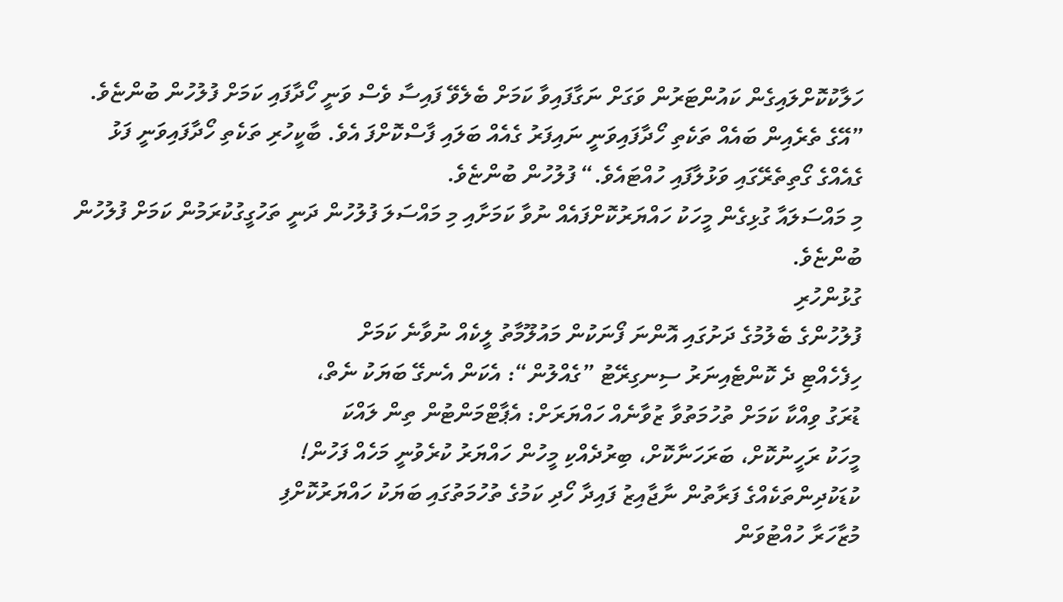ހަލާކުކޮށްލައިގެން ކައުންޓަރުން ވަގަށް ނަގާފައިވާ ކަމަށް ބެލެވޭ ފައިސާ ވެސް ވަނީ ހޯދާފައި ކަމަށް ފުލުހުން ބުންޏެވެ.
”އޭގެ ތެރެއިން ބައެއް ތަކެތި ހޯދާފައިވަނީ ނައިފަރު ގެއެއް ބަލައި ފާސްކޮށްފަ އެވެ. ބާކީހުރި ތަކެތި ހޯދާފައިވަނީ ފަޅު ގެއެއްގެ ގޯތިތެރޭގައި ވަޅުލާފައި ހުއްޓައެވެ.“ ފުލުހުން ބުންޏެވެ.
މި މައްސަލައާ ގުޅިގެން މީހަކު ހައްޔަރުކޮށްފައެއް ނުވާ ކަމަށާއި މި މައްސަލަ ފުލުހުން ދަނީ ތަހުގީގުކުރަމުން ކަމަށް ފުލުހުން ބުންޏެވެ.
ގުޅުންހުރި
ފުލުހުންގެ ބެލުމުގެ ދަށުގައި އޮންނަ ފޯނަކުން މައުލޫމާތު ލީކެއް ނުވާނެ ކަމަށް
ހިފެހެއްޓި ދެ ކޮންޓެއިނަރު ސިނގިރޭޓު ”ގެއްލުން“: އެކަން އެނގޭ ބަޔަކު ނެތް،
ޑުރަގު ވިއްކާ ކަމަށް ތުހުމަތުވާ ޒުވާނެއް ހައްޔަރަށް: އެޕާޓްމަންޓުން ތިން ލައްކަ
މީހަކު ރަހީނުކޮށް، ބަރަހަނާކޮށް، ބިރުދެއްކި މީހުން ހައްޔަރު ކުރެވުނީ މަހެއް ފަހުން!
ކުޑަކުދިންތަކެއްގެ ފަރާތުން ނާޖާއިޒު ފައިދާ ހޯދި ކަމުގެ ތުހުމަތުގައި ބަޔަކު ހައްޔަރުކޮށްފި
މުޒާހަރާ ހުއްޓުވަން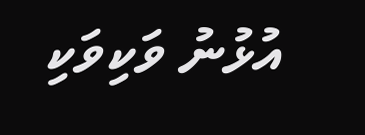އުޅުނު ވަކިވަކި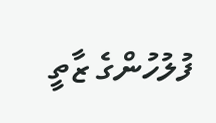ފުލުހުންގެ ޒާތީ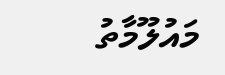މައުލޫމާތު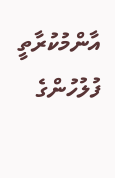އާންމުކުރާތީ ފުލުހުންގެ